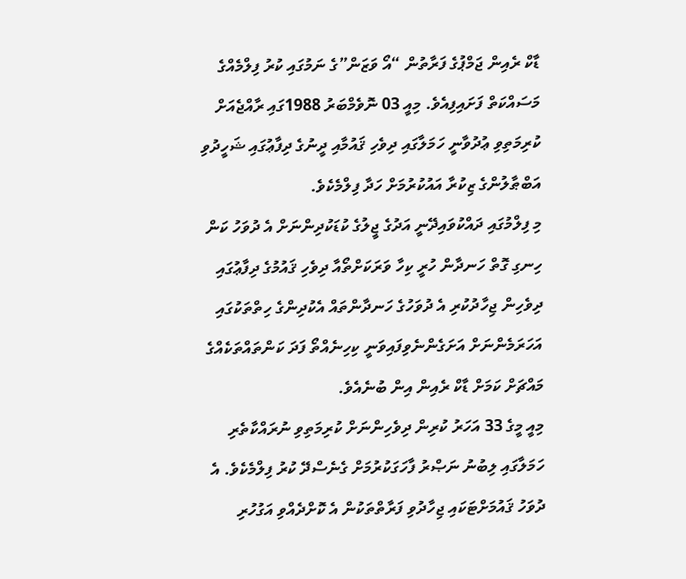ޑާކް ރެއިން ޖަމްޕުގެ ފަރާތުން “އޯ ވަޒަން”ގެ ނަމުގައި ކުރު ފިލްމެއްގެ މަސައްކަތް ފަށައިފިއެވެ. މިއީ 03 ނޮވެމްބަރު 1988ގައި ރާއްޖެއަށް ކުރިމަތިވި ޢުދުވާނީ ހަމަލާގައި ދިވެހި ޤައުމާއި ދީނުގެ ދިފާޢުގައި ޝަހީދުވި އަބްޠާލުންގެ ޒިކުރާ އައުކުރުމަށް ހަދާ ފިލްމެކެވެ.
މި ފިލްމުގައި ދައްކުވައިދޭނީ އަދުގެ ޖީލުގެ ކުޑަކުދިންނަށް އެ ދުވަހު ކަން ހިނގި ގޮތް ހަނދާން ހުރީ ކިހާ ވަރަކަށްތޯއާ ދިވެހި ޤައުމުގެ ދިފާޢުގައި ދިވެހިން ޖިހާދުކުރި އެ ދުވަހުގެ ހަނދާންތައް އެކުދިންގެ ހިތްތަކުގައި އަހަރަމެންނަށް އަށަގެންނެވިފައިވަނީ ކިހިނެއްތޯ ފަދަ ކަންތައްތަކެއްގެ މައްޗަށް ކަމަށް ޑާކް ރެއިން އިން ބުނެއެވެ.
މިއީ މީގެ 33 އަހަރު ކުރިން ދިވެހިންނަށް ކުރިމަތިވި ނުރައްކާތެރި ހަމަލާގައި ލިބުނު ނަޞްރު ފާހަގަކުރުމަށް ގެނެސްދޭ ކުރު ފިލްމެކެވެ. އެ ދުވަހު ޤައުމަށްޓަކައި ޖިހާދުވި ފަރާތްތަކުން އެ ކޮށްދެއްވި އަގުހުރި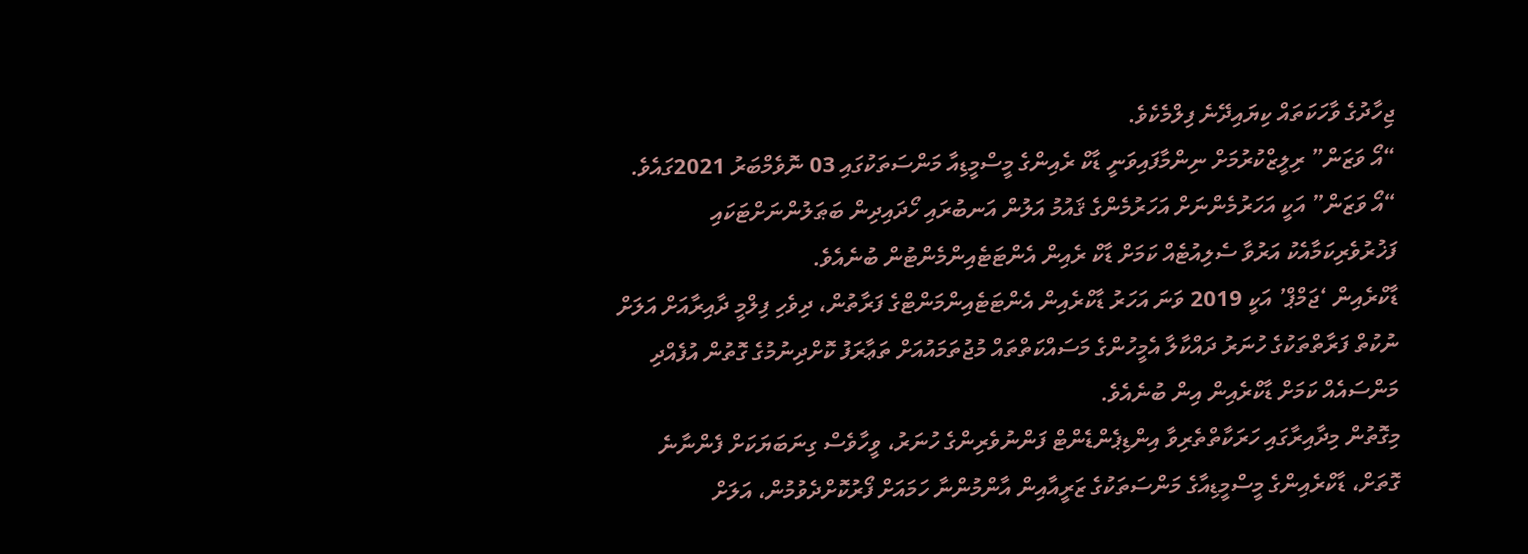ޖިހާދުގެ ވާހަކަތައް ކިޔައިދޭނެ ފިލްމެކެވެ.
“އޯ ވަޒަން” ރިލީޒްކުރުމަށް ނިންމާފައިވަނީ ޑާކް ރެއިންގެ މީސްމީޑިއާ މަންސަތަކުގައި 03 ނޮވެމްބަރު 2021ގައެވެ. “އޯ ވަޒަން” އަކީ އަހަރުމެންނަށް އަހަރުމެންގެ ޤައުމު އަލުން އަނބުރައި ހޯދައިދިން ބަޠަލުންނަށްޓަކައި ފަޚުރުވެރިކަމާއެކު އަރުވާ ސެލިއުޓެއް ކަމަށް ޑާކް ރެއިން އެންޓަޓެއިންމެންޓުން ބުނެއެވެ.
ޑާކްރެއިން ‘ޖަމްޕް’ އަކީ 2019 ވަނަ އަހަރު ޑާކްރެއިން އެންޓަޓެއިންމަންޓްގެ ފަރާތުން، ދިވެހި ފިލްމީ ދާއިރާއަށް އަލަށް ނުކުތް ފަރާތްތަކުގެ ހުނަރު ދައްކާލާ އެމީހުންގެ މަސައްކަތްތައް މުޖުތަމައުއަށް ތަޢާރަފު ކޮށްދިނުމުގެ ގޮތުން އުފެއްދި މަންސައެއް ކަމަށް ޑާކްރެއިން އިން ބުނެއެވެ.
މިގޮތުން މިދާއިރާގައި ހަރަކާތްތެރިވާ އިންޑިޕެންޑެންޓް ފަންނުވެރިންގެ ހުނަރު، ވީހާވެސް ގިނަބަޔަކަށް ފެންނާނެ ގޮތަށް، ޑާކްރެއިންގެ މީސްމީޑިއާގެ މަންސަތަކުގެ ޒަރީއާއިން އާންމުންނާ ހަމައަށް ފޯރުކޮށްދެވުމުން، އަލަށް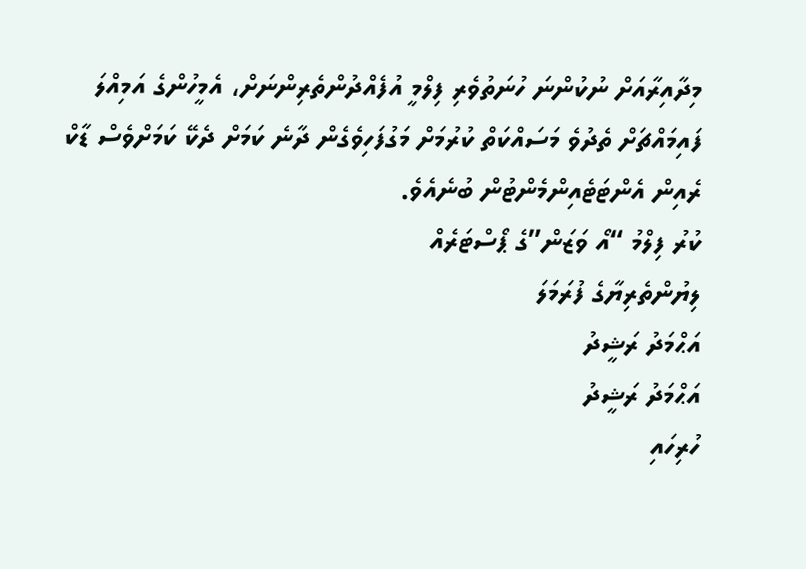މިދާއިރާއަށް ނުކުންނަ ހުނަތުވެރި ފިލްމީ އުފެއްދުންތެރިންނަށް، އެމީހުންގެ އަމިއްލަ ފައިމައްޗަށް ތެދުވެ މަސައްކަތް ކުރުމަށް މަގުފަހިވެގެން ދާނެ ކަމަށް ދެކޭ ކަމަށްވެސް ޑާކް ރެއިން އެންޓަޓެއިންމެންޓުން ބުނެއެވެ.
ކުރު ފިލްމު “އޯ ވަޒަން”ގެ ޕޯސްޓަރެއް
ލިޔުންތެރިޔާގެ ފުރަމަލަ
އަޙްމަދު ރަޝީދު
އަޙްމަދު ރަޝީދު
ހުރިހައި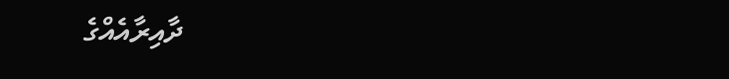ދާއިރާއެއްގެ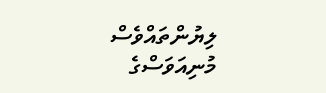ލިޔުންތައްވެސް މުނިއަވަސްގެ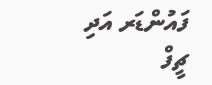ފައުންޑަރ އަދި ޗީފް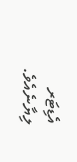އެޑިޓަރ ލިޔާނެއެވެ.